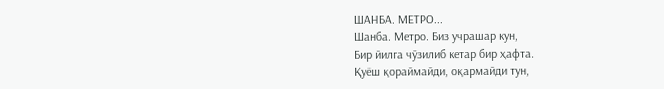ШАНБА. МЕТРО...
Шанба. Метро. Биз учрашар кун,
Бир йилга чўзилиб кетар бир ҳафта.
Қуёш қораймайди, оқармайди тун,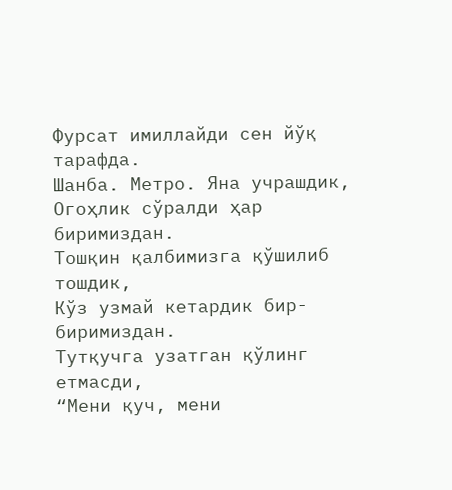Фурсат имиллайди сен йўқ тарафда.
Шанба. Метро. Яна учрашдик,
Огоҳлик сўралди ҳар биримиздан.
Тошқин қалбимизга қўшилиб тошдик,
Кўз узмай кетардик бир-биримиздан.
Тутқучга узатган қўлинг етмасди,
“Мени қуч, мени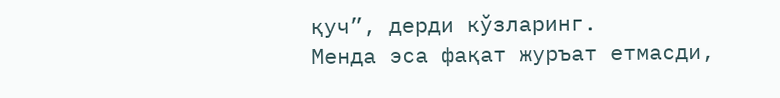қуч”, дерди кўзларинг.
Менда эса фақат журъат етмасди,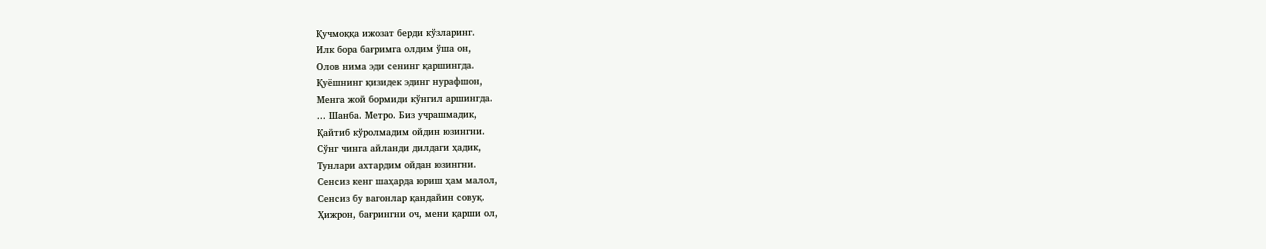Қучмоққа ижозат берди кўзларинг.
Илк бора бағримга олдим ўша он,
Олов нима эди сенинг қаршингда.
Қуёшнинг қизидек эдинг нурафшон,
Менга жой бормиди кўнгил аршингда.
... Шанба. Метро. Биз учрашмадик,
Қайтиб кўролмадим ойдин юзингни.
Сўнг чинга айланди дилдаги ҳадик,
Тунлари ахтардим ойдан юзингни.
Сенсиз кенг шаҳарда юриш ҳам малол,
Сенсиз бу вагонлар қандайин совуқ.
Ҳижрон, бағрингни оч, мени қарши ол,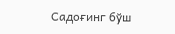Садоғинг бўш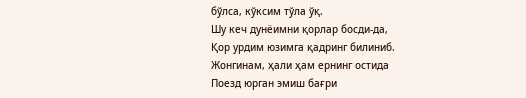бўлса, кўксим тўла ўқ.
Шу кеч дунёимни қорлар босди-да,
Қор урдим юзимга қадринг билиниб.
Жонгинам, ҳали ҳам ернинг остида
Поезд юрган эмиш бағри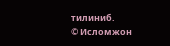тилиниб.
© Исломжон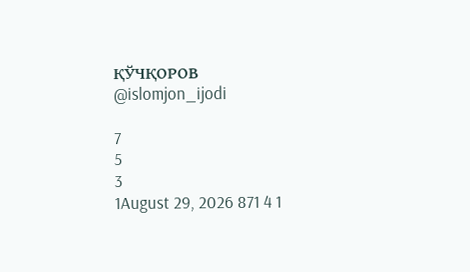ҚЎЧҚОРОВ
@islomjon_ijodi

7
5
3
1August 29, 2026 871 4 1